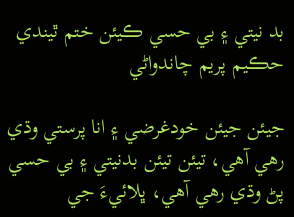بد نيتي ۽ بي حسي ڪيئن ختم ٿيندي حڪيم پريم چاندواڻي

جيئن جيئن خودغرضي ۽ انا پرستي وڌي رهي آهي، تيئن تيئن بدنيتي ۽ بي حسي پڻ وڌي رهي آهي، ڀلائيءَ جي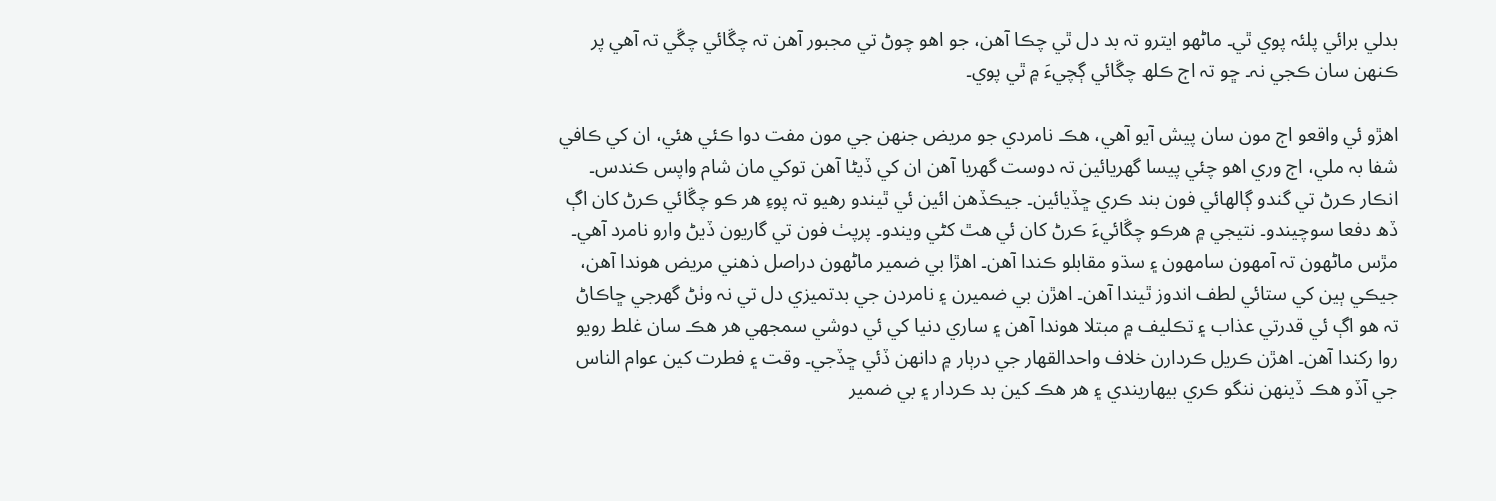بدلي برائي پلئہ پوي ٿي۔ ماڻهو ايترو تہ بد دل ٿي چڪا آهن، جو اهو چوڻ تي مجبور آهن تہ چڱائي چڱي تہ آهي پر ڪنهن سان ڪجي نہ۔ ڇو تہ اڄ ڪلھ چڱائي ڳچيءَ ۾ ٿي پوي۔

اهڙو ئي واقعو اڄ مون سان پيش آيو آهي، هڪ نامردي جو مريض جنهن جي مون مفت دوا ڪئي هئي، ان کي ڪافي شفا بہ ملي، اڄ وري اهو چئي پيسا گهريائين تہ دوست گهريا آهن ان کي ڏيڻا آهن توکي مان شام واپس ڪندس۔ انڪار ڪرڻ تي گندو ڳالهائي فون بند ڪري ڇڏيائين۔ جيڪڏهن ائين ئي ٿيندو رهيو تہ پوءِ هر ڪو چڱائي ڪرڻ کان اڳ ڏھ دفعا سوچيندو۔ نتيجي ۾ هرڪو چڱائيءَ ڪرڻ کان ئي هٿ کڻي ويندو۔ پرپٺ فون تي گاريون ڏيڻ وارو نامرد آهي۔ مڙس ماڻهون تہ آمهون سامهون ۽ سڌو مقابلو ڪندا آهن۔ اهڙا بي ضمير ماڻهون دراصل ذهني مريض هوندا آهن، جيڪي ٻين کي ستائي لطف اندوز ٿيندا آهن۔ اهڙن بي ضميرن ۽ نامردن جي بدتميزي دل تي نہ وٺڻ گهرجي ڇاڪاڻ تہ هو اڳ ئي قدرتي عذاب ۽ تڪليف ۾ مبتلا هوندا آهن ۽ ساري دنيا کي ئي دوشي سمجهي هر هڪ سان غلط رويو روا رکندا آهن۔ اهڙن ڪريل ڪردارن خلاف واحدالقهار جي درٻار ۾ دانهن ڏئي ڇڏجي۔ وقت ۽ فطرت کين عوام الناس جي آڏو هڪ ڏينهن ننگو ڪري بيهاريندي ۽ هر هڪ کين بد ڪردار ۽ بي ضمير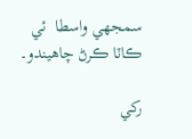سمجهي واسطا  ئي ڪاٽا ڪرڻ چاهيندو۔

رکي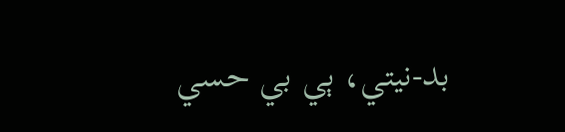بد-نيتي، ٻي بي حسي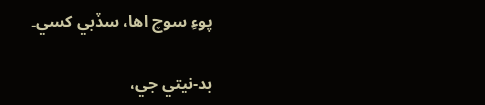پوءِ سوچ اها، سڏبي کسي۔

بد-نيتي جي،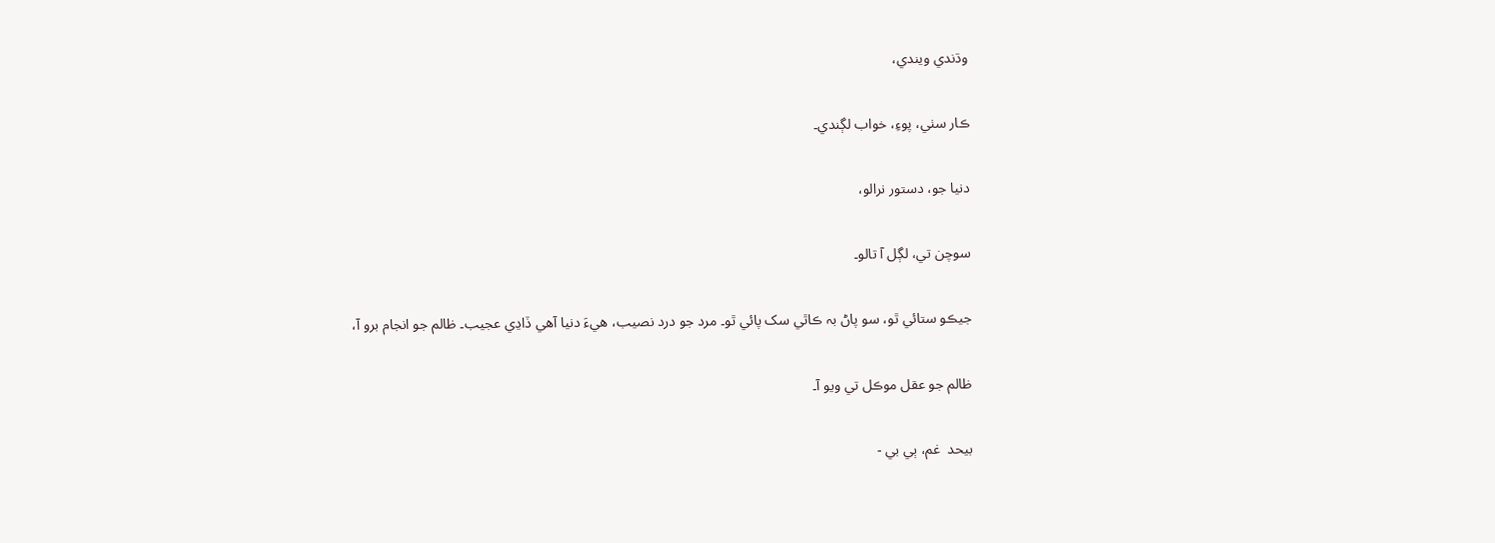وڌندي ويندي،

ڪار سٺي، پوءِ، خواب لڳندي۔

دنيا جو، دستور نرالو،

سوچن تي، لڳل آ تالو۔

جيڪو ستائي ٿو، سو پاڻ بہ ڪاٿي سک پائي ٿو۔ مرد جو درد نصيب، هيءَ دنيا آهي ڏاڍي عجيب۔ ظالم جو انجام برو آ،

ظالم جو عقل موڪل تي ويو آ۔

بيحد  غم، ٻي بي -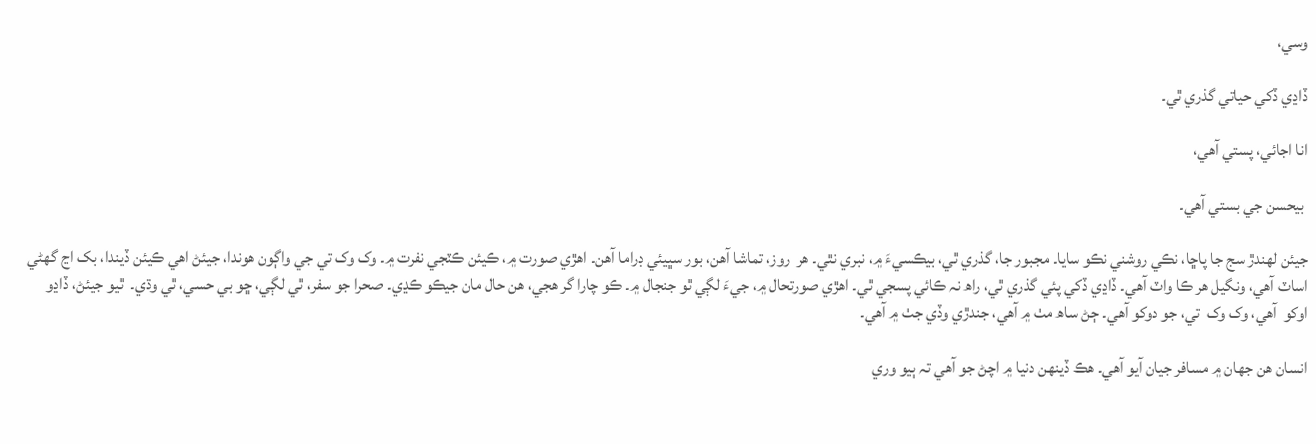وسي،

ڏاڍي ڏکي حياتي گذري ٿي۔

انا اجائي، پستي آهي،

 بيحسن جي بستي آهي۔

جيئن لهندڙ سج جا پاڇا، نڪي روشني نڪو سايا۔ مجبور جا، گذري ٿي، بيڪسيءَ ۾، نبري نٿي۔ هر  روز، تماشا آهن، بور سڀيئي ڊراما آهن۔ اهڙي صورت ۾، ڪيئن ڪٽجي نفرت ۾۔ وک وک تي جي واڳون هوندا، جيئڻ اهي ڪيئن ڏيندا، بک اڃ گهڻي اساٽ آهي، ونگيل هر ڪا واٽ آهي۔ ڏاڍي ڏکي پئي گذري ٿي، راھ نہ ڪائي پسجي ٿي۔ اهڙي صورتحال ۾، جيءَ لڳي ٿو جنجال ۾۔ ڪو چارا گر هجي، هن حال مان جيڪو ڪڍي۔ صحرا جو سفر، ٿي لڳي، ڇو بي حسي، ٿي وڌي۔  ٿيو جيئڻ، ڏاڍو  اوکو  آهي، وک وک  تي، جو دوکو آهي۔ ڄڻ ساھ مٺ ۾ آهي، جندڙي وڏي جٺ ۾ آهي۔

انسان هن جهان ۾ مسافر جيان آيو آهي۔ هڪ ڏينهن دنيا ۾ اچڻ جو آهي تہ ٻيو وري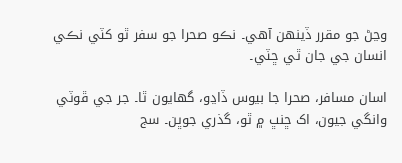وڃڻ جو مقرر ڏينهن آهي۔ نڪو صحرا جو سفر ٿو کٽي نڪي انسان جي جان ٿي ڇٽي۔

اسان مسافر، صحرا جا بيوس ڏاڍو، گهايون ٿا۔ جر جي ڦوٽي وانگي جيون، اک ڇنڀ ۾ ٿو، گذري جوڀن۔ سج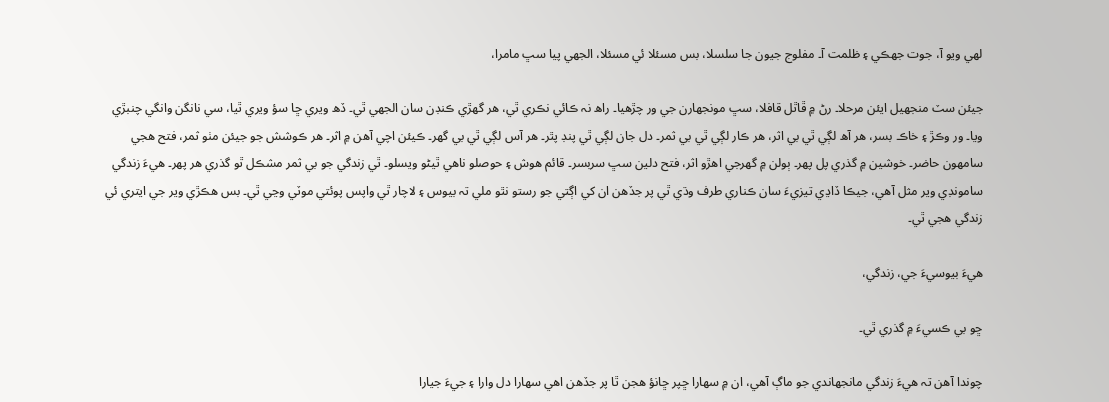لهي ويو آ، جوت جهڪي ۽ ظلمت آ۔ مفلوج جيون جا سلسلا، بس مسئلا ئي مسئلا، الجهي پيا سڀ مامرا،

جيئن سٽ منجهيل ايئن مرحلا۔ رڻ ۾ ڦاٿل قافلا، سڀ مونجهارن جي ور چڙهيا۔ راھ نہ ڪائي نڪري ٿي، هر گهڙي ڪنڊن سان الجهي ٿي۔ ڏھ ويري ڇا سؤ ويري ٿيا، سي نانگن وانگي چنبڙي ويا۔ ور وڪڙ ۽ خاڪ بسر، هر آھ لڳي ٿي بي اثر، هر ڪار لڳي ٿي بي ثمر۔ دل جان لڳي ٿي پنڊ پٿر۔ هر آس لڳي ٿي بي گهر۔ ڪيئن اچي آهن ۾ اثر۔ هر ڪوشش جو جيئن مٺو ثمر، فتح هجي سامهون حاضر۔ خوشين ۾ گذري پل پهر۔ ٻولن ۾ گهرجي اهڙو اثر، فتح دلين سڀ سربسر۔ قائم هوش ۽ حوصلو ناهي ٿيڻو ويسلو۔ ٿي زندگي جو بي ثمر مشڪل ٿو گذري هر پهر۔ هيءَ زندگي سامونڊي وير مثل آهي، جيڪا ڏاڍي تيزيءَ سان ڪناري طرف وڌي ٿي پر جڏهن ان کي اڳتي جو رستو نٿو ملي تہ بيوس ۽ لاچار ٿي واپس پوئتي موٽي وڃي ٿي۔ بس هڪڙي وير جي ايتري ئي زندگي هجي ٿي۔

هيءَ بيوسيءَ جي، زندگي،

ڇو بي ڪسيءَ ۾ گذري ٿي۔

چوندا آهن تہ هيءَ زندگي مانجهاندي جو ماڳ آهي، ان ۾ سهارا ڇپر ڇانؤ هجن ٿا پر جڏهن اهي سهارا دل وارا ۽ جيءَ جيارا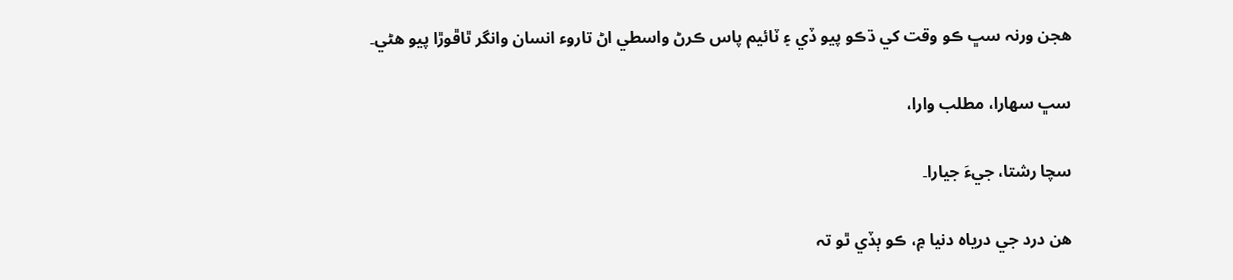هجن ورنہ سڀ ڪو وقت کي ڌڪو پيو ڏي ۽ ٽائيم پاس ڪرڻ واسطي اڻ تاروء انسان وانگر ٿاڦوڙا پيو هڻي۔

سڀ سهارا، مطلب وارا،

سچا رشتا، جيءَ جيارا۔

هن درد جي درياه دنيا ۾، ڪو ٻڏي ٿو تہ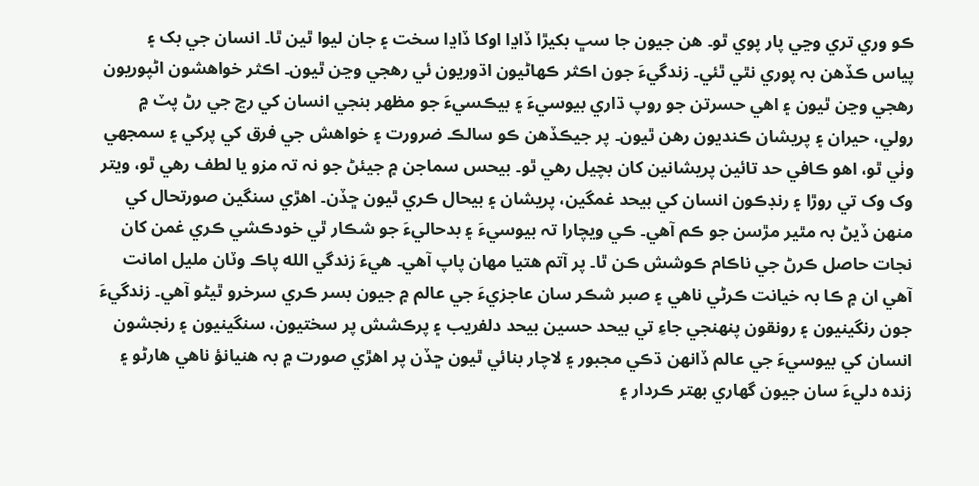ڪو وري تري وڃي پار پوي ٿو۔ هن جيون جا سڀ بکيڙا ڏاڍا اوکا ڏاڍا سخت ۽ جان ليوا ٿين ٿا۔ انسان جي بک ۽  پياس ڪڏهن بہ پوري نٿي ٿئي۔ زندگيءَ جون اڪثر ڪهاڻيون اڌوريون ئي رهجي وڃن ٿيون۔ اڪثر خواهشون اڻپوريون رهجي وڃن ٿيون ۽ اهي حسرتن جو روپ ڌاري بيوسيءَ ۽ بيڪسيءَ جو مظهر بنجي انسان کي رڃ جي رڻ پٽ ۾ رولي، حيران ۽ پريشان ڪنديون رهن ٿيون۔ پر جيڪڏهن ڪو سالڪ ضرورت ۽ خواهش جي فرق کي پرکي ۽ سمجهي وٺي ٿو، اهو ڪافي حد تائين پريشانين کان بچيل رهي ٿو۔ بيحس سماجن ۾ جيئڻ جو نہ تہ مزو يا لطف رهي ٿو، ويتر وک وک تي روڙا ۽ رنڊڪون انسان کي بيحد غمگين، پريشان ۽ بيحال ڪري ٿيون ڇڏن۔ اهڙي سنگين صورتحال کي منهن ڏيڻ بہ مٿير مڙسن جو ڪم آهي۔ ڪي ويچارا تہ بيوسيءَ ۽ بدحاليءَ جو شڪار ٿي خودڪشي ڪري غمن کان نجات حاصل ڪرڻ جي ناڪام ڪوشش ڪن ٿا۔ پر آتم هتيا مهان پاپ آهي۔ هيءَ زندگي الله پاڪ وٽان مليل امانت آهي ان ۾ ڪا بہ خيانت ڪرڻي ناهي ۽ صبر شڪر سان عاجزيءَ جي عالم ۾ جيون بسر ڪري سرخرو ٿيڻو آهي۔ زندگيءَ جون رنگينيون ۽ رونقون پنهنجي جاءِ تي بيحد حسين بيحد دلفريب ۽ پرڪشش پر سختيون، سنگينيون ۽ رنجشون انسان کي بيوسيءَ جي عالم ڏانهن ڌڪي مجبور ۽ لاچار بنائي ٿيون ڇڏن پر اهڙي صورت ۾ بہ هنيانؤ ناهي هارڻو ۽ زندہ دليءَ سان جيون گهاري بهتر ڪردار ۽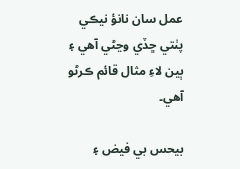عمل سان نانؤ نيڪي پٺتي ڇڏي وڃڻي آهي ۽ ٻين لاءِ مثال قائم ڪرڻو آهي۔

بيحس بي فيض ۽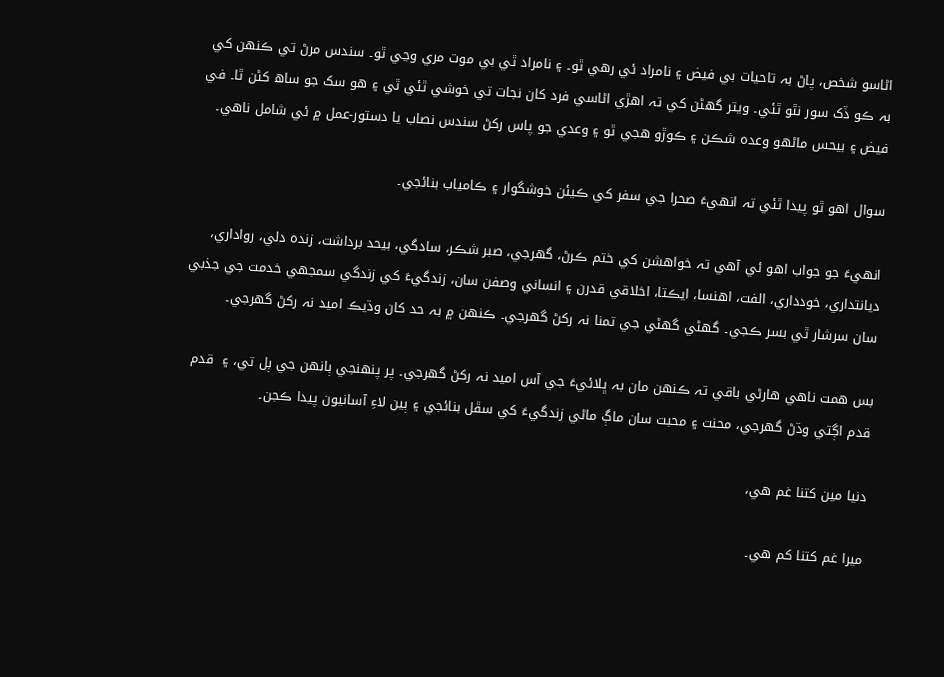اڻاسو شخص، پاڻ بہ تاحيات بي فيض ۽ نامراد ئي رهي ٿو۔ ۽ نامراد ٿي بي موت مري وڃي ٿو۔ سندس مرڻ تي ڪنهن کي بہ ڪو ڏک سور نٿو ٿئي۔ ويتر گهڻن کي تہ اهڙي اڻاسي فرد کان نجات تي خوشي ٿئي ٿي ۽ هو سک جو ساھ کڻن ٿا۔ في فيض ۽ بيحس ماڻهو وعدہ شڪن ۽ ڪوڙو هجي ٿو ۽ وعدي جو پاس رکڻ سندس نصاب يا دستور-عمل ۾ ئي شامل ناهي۔

سوال اهو ٿو پيدا ٿئي تہ انهيءَ صحرا جي سفر کي ڪيئن خوشگوار ۽ ڪامياب بنائجي۔

انهيءَ جو جواب اهو ئي آهي تہ خواهشن کي ختم ڪرڻ، گهرجي، صبر شڪر، سادگي، بيحد برداشت، زندہ دلي، رواداري، ديانتداري، خودداري، الفت، اهنسا، ايڪتا، اخلاقي قدرن ۽ انساني وصفن سان، زندگيءَ کي زندگي سمجهي خدمت جي جذبي سان سرشار ٿي بسر ڪجي۔ گهڻي گهڻي جي تمنا نہ رکڻ گهرجي۔ ڪنهن ۾ بہ حد کان وڌيڪ اميد نہ رکڻ گهرجي۔

بس همت ناهي هارڻي باقي تہ ڪنهن مان بہ ڀلائيءَ جي آس اميد نہ رکڻ گهرجي۔ پر پنهنجي ٻانهن جي ٻل تي، ۽  قدم قدم اڳتي وڌڻ گهرجي، محنت ۽ محبت سان ماڳ ماڻي زندگيءَ کي سڦل بنائجي ۽ ٻين لاءِ آسانيون پيدا ڪجن۔

دنيا مين کتنا غم هي،

ميرا غم کتنا کم هي۔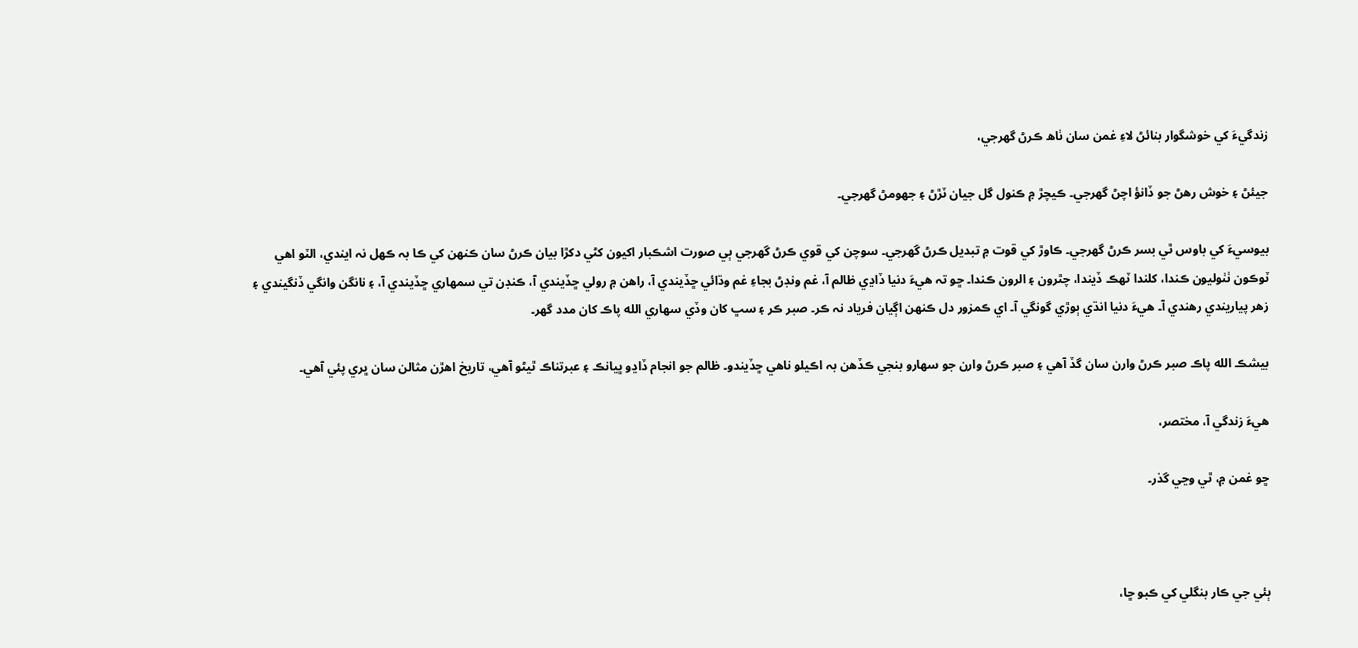زندگيءَ کي خوشگوار بنائڻ لاءِ غمن سان ٺاھ ڪرڻ گهرجي،

جيئڻ ۽ خوش رهڻ جو ڏانؤ اچڻ گهرجي۔ ڪيچڙ ۾ ڪنول گل جيان ٽڙڻ ۽ جهومڻ گهرجي۔

بيوسيءَ کي باوس ٿي بسر ڪرڻ گهرجي۔ ڪاوڙ کي قوت ۾ تبديل ڪرڻ گهرجي۔ سوچن کي قوي ڪرڻ گهرجي ٻي صورت اشڪبار اکيون کڻي دکڙا بيان ڪرڻ سان ڪنهن کي ڪا بہ ڪهل نہ ايندي، الٽو اهي ٽوڪون ٺٺوليون ڪندا، کلندا ٽهڪ ڏيندا، چٿرون ۽ الرون ڪندا۔ ڇو تہ هيءَ دنيا ڏاڍي ظالم آ، غم ونڊڻ بجاءِ غم وڌائي ڇڏيندي آ، راهن ۾ رولي ڇڏيندي آ، ڪنڊن تي سمهاري ڇڏيندي آ، ۽ نانگن وانگي ڏنگيندي ۽ زهر پياريندي رهندي آ۔ هيءَ دنيا انڌي ٻوڙي گونگي آ۔ اي ڪمزور دل ڪنهن اڳيان فرياد نہ ڪر۔ صبر ڪر ۽ سڀ کان وڏي سهاري الله پاڪ کان مدد گهر۔

بيشڪ الله پاڪ صبر ڪرڻ وارن سان گڏ آهي ۽ صبر ڪرڻ وارن جو سهارو بنجي ڪڏهن بہ اڪيلو ناهي ڇڏيندو۔ ظالم جو انجام ڏاڍو ڀيانڪ ۽ عبرتناڪ ٿيڻو آهي، تاريخ اهڙن مثالن سان ڀري پئي آهي۔

هيءَ زندگي آ، مختصر،

ڇو غمن ۾، ٿي وڃي گذر۔



ٻئي جي ڪار بنگلي کي ڪبو ڇا،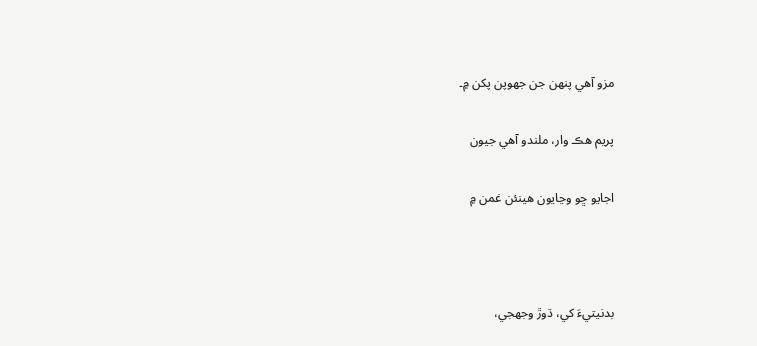مزو آهي پنهن جن جهوپن پکن ۾۔

پريم هڪ وار، ملندو آهي جيون

اجايو ڇو وڃايون هينئن غمن ۾



بدنيتيءَ کي، ڌوڙ وجهجي،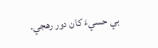بي حسيءَ کان دور رهجي۔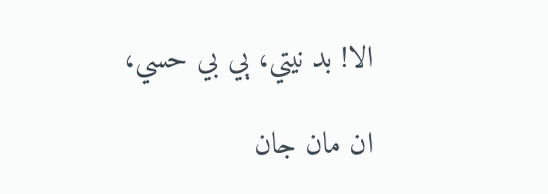الا! بد نيتي، ٻي بي حسي،

ان مان جان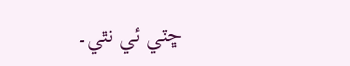ڇٽي ئي نٿي۔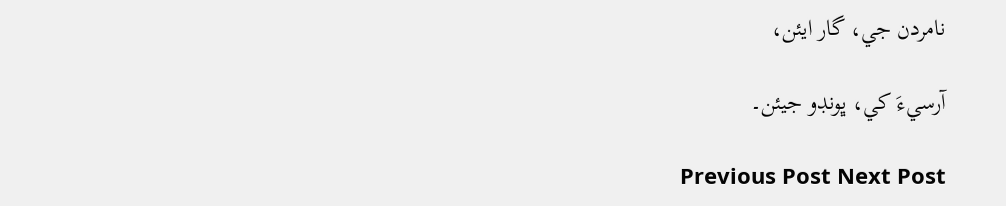نامردن جي، گار ايئن،

آرسيءَ کي، ڀونڊو جيئن۔

Previous Post Next Post